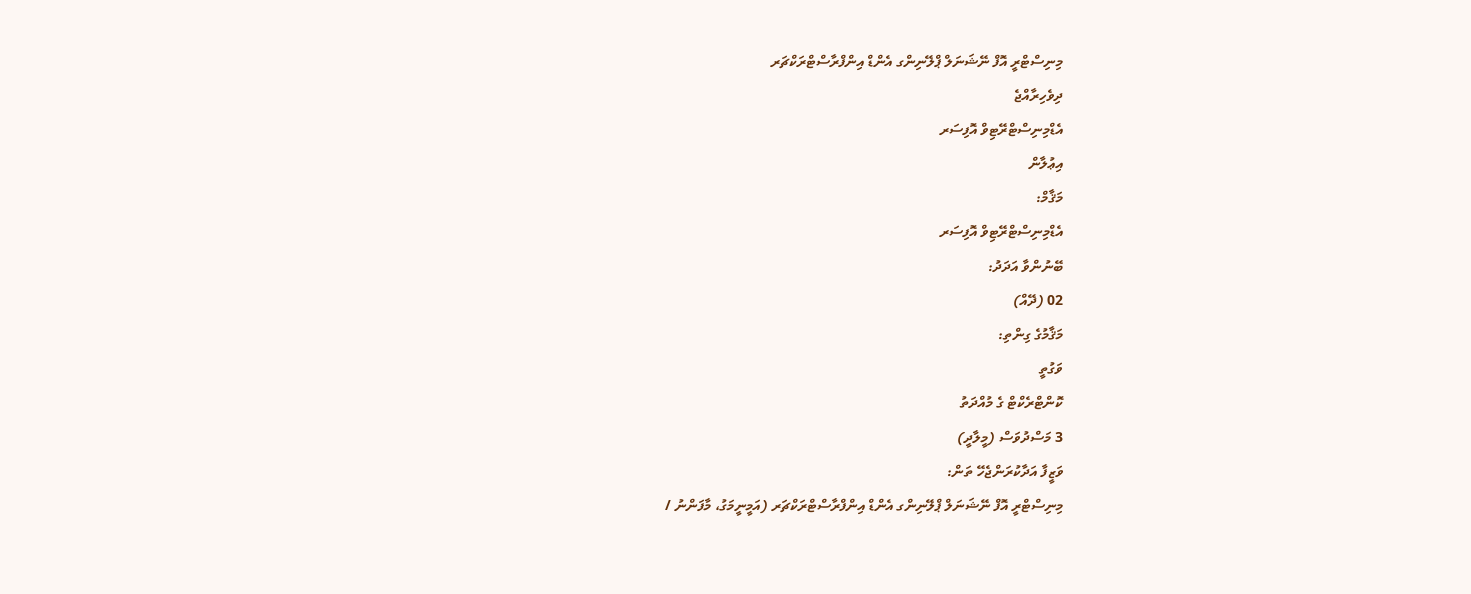މިނިސްޓްރީ އޮފް ނޭޝަނަލް ޕްލޭނިންގ އެންޑް އިންފްރާސްޓްރަކްޗަރ
ދިވެހިރާއްޖެ
އެޑްމިނިސްޓްރޭޓިވް އޮފިސަރ
އިޢުލާން
މަޤާމް:
އެޑްމިނިސްޓްރޭޓިވް އޮފިސަރ
ބޭނުންވާ އަދަދު:
02 (ދޭއް)
މަޤާމުގެ ގިންތި:
ވަގުތީ
ކޮންޓްރެކްޓް ގެ މުއްދަތު
3 މަސްދުވަސް (މީލާދީ)
ވަޒީފާ އަދާކުރަންޖެހޭ ތަން:
މިނިސްޓްރީ އޮފް ނޭޝަނަލް ޕްލޭނިންގ އެންޑް އިންފްރާސްޓްރަކްޗަރ (އަމީނީމަގު، މާފަންނު /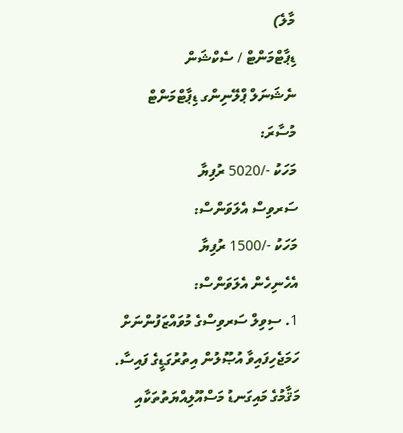މާލެ)
ޑިޕާޓްމަންޓް / ސެކްޝަން
ނެޝަނަލް ޕްލޭނިންގ ޑިޕާޓްމަންޓް
މުސާރަ:
މަހަކު -/5020 ރުފިޔާ
ސަރވިސް އެލަވަންސް:
މަހަކު -/1500 ރުފިޔާ
އެހެނިހެން އެލަވަންސް:
1. ސިވިލް ސަރވިސްގެ މުވައްޒަފުންނަށް ހަމަޖެހިފައިވާ އުޞޫލުން އިތުރުގަޑީގެ ފައިސާ.
މަޤާމުގެ މައިގަނޑު މަސްއޫލިއްޔަތުތަކާއި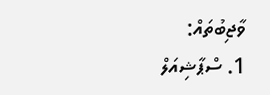ވާޖިބުތައް:
1. ސްޕާޝިއަލް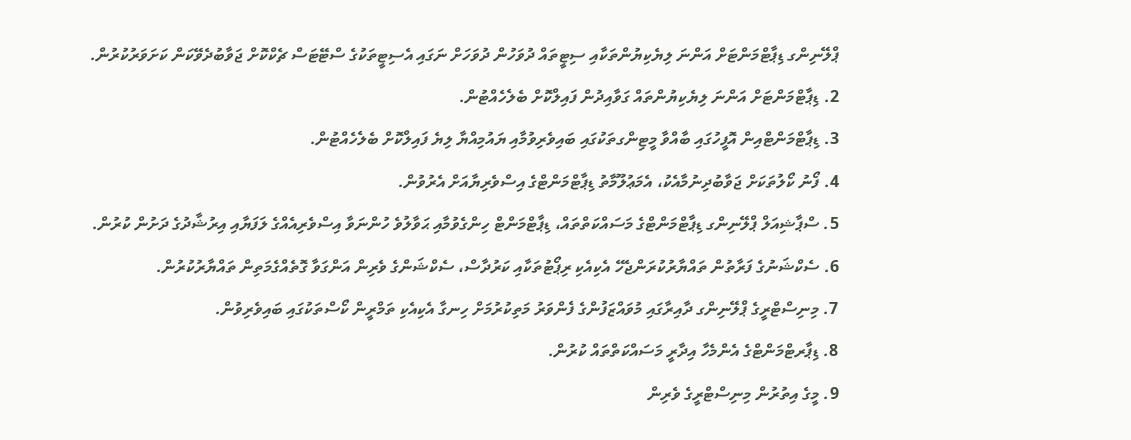ޕްލޭނިންގ ޑިޕާޓްމަންޓަށް އަންނަ ލިޔެކިޔުންތަކާއި ސިޓީތައް ދުވަހުން ދުވަހަށް ނަގައި އެސިޓީތަކުގެ ސްޓޭޓަސް ޗެކްކޮށް ޖަވާބުދެވޭކަން ކަށަވަރުކުރުން.
2. ޑިޕާޓްމަންޓަށް އަންނަ ލިޔެކިޔުންތައް ގަވާއިދުން ފައިލްކޮށް ބެލެހެއްޓުން.
3. ޑިޕާޓްމަންޓްއިން އޮފީހުގައި ބާއްވާ މީޓިންގތަކުގައި ބައިވެރިވުމާއި ޔައުމިއްޔާ ލިޔެ ފައިލްކޮށް ބެލެހެއްޓުން.
4. ފޯނު ކޯލުތަކަށް ޖަވާބުދިނުމާއެކު، އެމަޢުލޫމާތު ޑިޕާޓްމަންޓްގެ އިސްވެރިޔާއަށް އެރުވުން.
5. ސްޕާޝިއަލް ޕްލޭނިންގ ޑިޕާޓްމަންޓްގެ މަސައްކަތްތައް، ޑިޕާޓްމަންޓް ހިންގެވުމާއި ޙަވާލުވެ ހުންނަވާ އިސްވެރިއެއްގެ ލަފަޔާއި އިރުޝާދުގެ ދަށުން ކުރުން.
6. ސެކްޝަނުގެ ފަރާތުން ތައްޔާރުކުރަންޖެހޭ އެކިއެކި ރިޕޯޓުތަކާއި ކަރުދާސް، ސެކްޝަންގެ ވެރިން އަންގަވާ ގޮތެއްގެމަތިން ތައްޔާރުކުރުން.
7. މިނިސްޓްރީގެ ޕްލޭނިންގ ދާއިރާގައި މުވައްޒަފުންގެ ފެންވަރު މަތިކުރުމަށް ހިނގާ އެކިއެކި ތަމްރީން ކޯސްތަކުގައި ބައިވެރިވުން.
8. ޑިޕާރޓްމަންޓްގެ އެންމެހާ އިދާރީ މަސައްކަތްތައް ކުރުން.
9. މީގެ އިތުރުން މިނިސްޓްރީގެ ވެރިން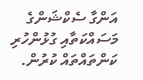އަންގާ ސެކްޝަންގެ މަސައްކަތާއި ގުޅުންހުރި ކަންތައްތައް ކުރުން.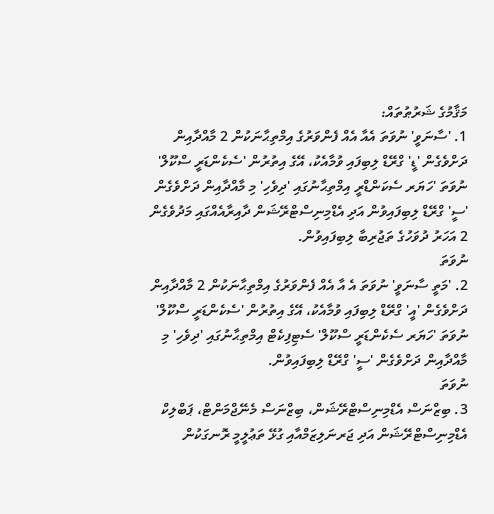މަޤާމުގެ ޝަރުޠުތައް:
1. 'ސާނަވީ' ނުވަތަ އެއާ އެއް ފެންވަރުގެ އިމްތިޙާނަކުން 2 މާއްދާއިން ދަށްވެގެން 'ޑީ' ގްރޭޑް ލިބިފައި ވުމާއެކު، އޭގެ އިތުރުން 'ސެކެންޑަރީ ސްކޫލް' ނުވަތަ 'ހަޔަރ ސެކަންޑްރީ އިމްތިޙާނުގައި 'ދިވެހި' މި މާއްދާއިން ދަށްވެގެން 'ސީ' ގްރޭޑް ލިބިފައިވުން އަދި އެޑްމިނިސްޓްރޭޝަން ދާއިރާއެއްގައި މަދުވެގެން 2 އަހަރު ދުވަހުގެ ތަޖުރިބާ ލިބިފައިވުން.
ނުވަތަ
2. 'މަތީ ސާނަވީ' ނުވަތަ އެ އާ އެއް ފެންވަރުގެ އިމްތިޙާނަކުން 2 މާއްދާއިން ދަށްވެގެން 'އީ' ގްރޭޑް ލިބިފައި ވުމާއެކު، އޭގެ އިތުރުން 'ސެކެންޑަރީ ސްކޫލް' ނުވަތަ 'ހަޔަރ ސެކެންޑަރީ ސްކޫލް' ސެޓިފިކެޓް އިމްތިޙާނުގައި 'ދިވެހި' މި މާއްދާއިން ދަށްވެގެން 'ސީ' ގްރޭޑް ލިބިފައިވުން.
ނުވަތަ
3. ބިޒްނަސް އެޑްމިނިސްޓްރޭޝަން، ބިޒްނަސް މެނޭޖްމަންޓް، ޕަބްލިކް އެޑްމިނިސްޓްރޭޝަން އަދި ޖަރނަލިޒަމްއާއި ގުޅޭ ތަޢުލީމީ ރޮނގަކުން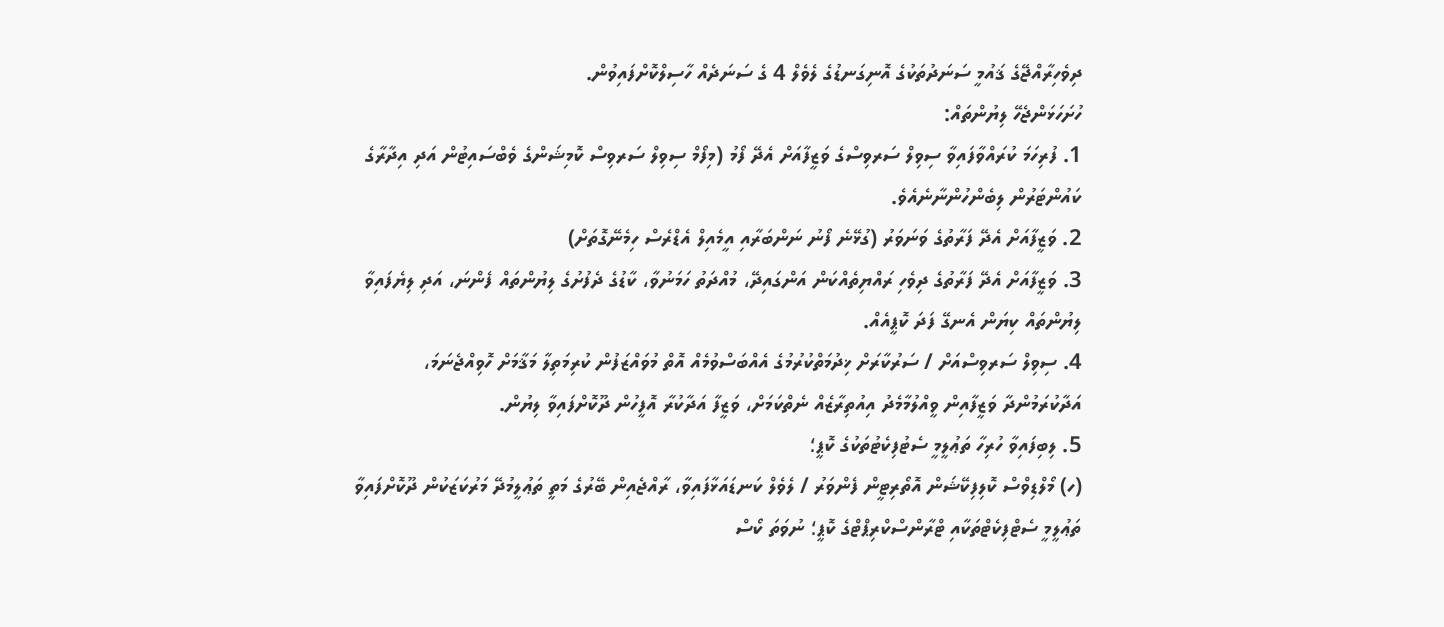ދިވެހިރާއްޖޭގެ ޤައުމީ ސަނަދުތަކުގެ އޮނިގަނޑުގެ ލެވެލް 4 ގެ ސަނަދެއް ހާސިލްކޮށްފައިވުން.
ހުށަހަޅަންޖެހޭ ލިޔުންތައް:
1. ފުރިހަމަ ކުރައްވާފައިވާ ސިވިލް ސަރވިސްގެ ވަޒީފާއަށް އެދޭ ފޯމު (މިފޯމް ސިވިލް ސަރވިސް ކޮމިޝަންގެ ވެބްސައިޓުން އަދި އިދާރާގެ ކައުންޓަރުން ލިބެންހުންނާނެއެވެ.
2. ވަޒީފާއަށް އެދޭ ފަރާތުގެ ވަނަވަރު (ގުޅޭނެ ފޯނު ނަންބަރާއި އީމެއިލް އެޑްރެސް ހިމެނޭގޮތަށް)
3. ވަޒީފާއަށް އެދޭ ފަރާތުގެ ދިވެހި ރައްޔިތެއްކަން އަންގައިދޭ، މުއްދަތު ހަމަނުވާ، ކާޑުގެ ދެފުށުގެ ލިޔުންތައް ފެންނަ، އަދި ލިޔެފައިވާ ލިޔުންތައް ކިޔަން އެނގޭ ފަދަ ކޮޕީއެއް.
4. ސިވިލް ސަރވިސްއަށް / ސަރުކާރަށް ޚިދުމަތްކުރުމުގެ އެއްބަސްވުމެއް އޮތް މުވައްޒަފުން ކުރިމަތިލާ މަޤާމަށް ހޮވިއްޖެނަމަ، އަދާކުރަމުންދާ ވަޒީފާއިން ވީއްލުމާމެދު އިއުތިރާޒެއް ނެތްކަމަށް، ވަޒީފާ އަދާކުރާ އޮފީހުން ދޫކޮށްފައިވާ ލިޔުން.
5. ލިބިފައިވާ ހުރިހާ ތަޢުލީމީ ސެޓުފިކެޓުތަކުގެ ކޮޕީ؛
(ހ) މޯލްޑިވްސް ކޮލިފިކޭޝަން އޮތޯރިޓީން ފެންވަރު / ލެވެލް ކަނޑައަޅާފައިވާ، ރާއްޖެއިން ބޭރުގެ މަތީ ތަޢުލީމުދޭ މަރުކަޒަކުން ދޫކޮށްފައިވާ ތަޢުލީމީ ސެޓްފިކެޓްތަކާއި ޓްރާންސްކްރިޕްޓްގެ ކޮޕީ؛ ނުވަތަ ކޯސް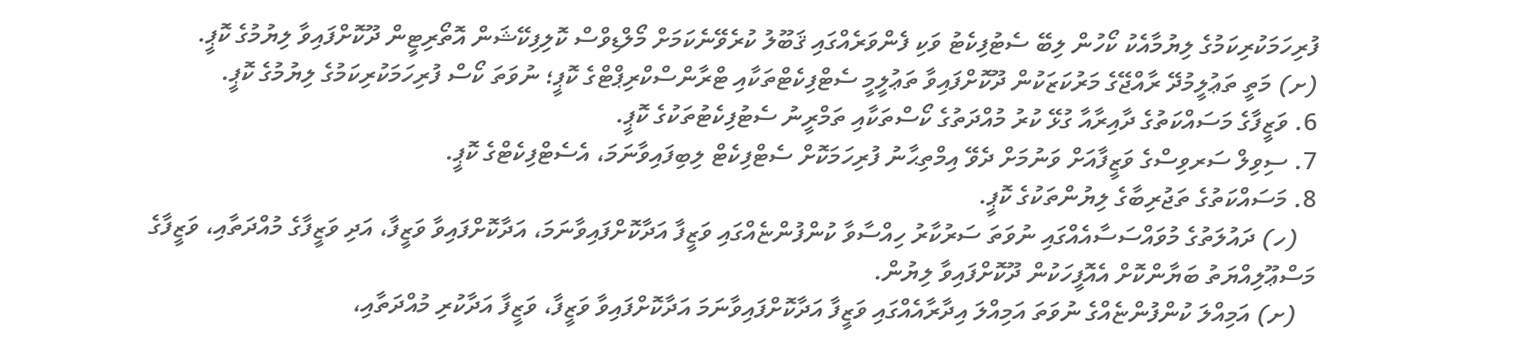ފުރިހަމަކުރިކަމުގެ ލިޔުމާއެކު ކޯހުން ލިބޭ ސެޓުފިކެޓު ވަކި ފެންވަރެއްގައި ޤަބޫލު ކުރެވޭނެކަމަށް މޯލްޑިވްސް ކޮލިފިކޭޝަން އޮތޯރިޓީން ދޫކޮށްފައިވާ ލިޔުމުގެ ކޮޕީ.
(ށ) މަތީ ތަޢުލީމުދޭ ރާއްޖޭގެ މަރުކަޒަކުން ދޫކޮށްފައިވާ ތަޢުލީމީ ސެޓްފިކެޓްތަކާއި ޓްރާންސްކްރިޕްޓްގެ ކޮޕީ؛ ނުވަތަ ކޯސް ފުރިހަމަކުރިކަމުގެ ލިޔުމުގެ ކޮޕީ.
6. ވަޒީފާގެ މަސައްކަތުގެ ދާއިރާއާ ގުޅޭ ކުރު މުއްދަތުގެ ކޯސްތަކާއި ތަމްރީނު ސެޓުފިކެޓުތަކުގެ ކޮޕީ.
7. ސިވިލް ސަރވިސްގެ ވަޒީފާއަށް ވަނުމަށް ދެވޭ އިމްތިޙާނު ފުރިހަމަކޮށް ސެޓްފިކެޓް ލިބިފައިވާނަމަ، އެސެޓްފިކެޓްގެ ކޮޕީ.
8. މަސައްކަތުގެ ތަޖުރިބާގެ ލިޔުންތަކުގެ ކޮޕީ.
   (ހ) ދައުލަތުގެ މުވައްސަސާއެއްގައި ނުވަތަ ސަރުކާރު ހިއްސާވާ ކުންފުންޏެއްގައި ވަޒީފާ އަދާކޮށްފައިވާނަމަ، އަދާކޮށްފައިވާ ވަޒީފާ، އަދި ވަޒީފާގެ މުއްދަތާއި، ވަޒީފާގެ މަސްޢޫލިއްޔަތު ބަޔާންކޮށް އެއޮފީހަކުން ދޫކޮށްފައިވާ ލިޔުން.
   (ށ) އަމިއްލަ ކުންފުންޏެއްގެ ނުވަތަ އަމިއްލަ އިދާރާއެއްގައި ވަޒީފާ އަދާކޮށްފައިވާނަމަ އަދާކޮށްފައިވާ ވަޒީފާ، ވަޒީފާ އަދާކުރި މުއްދަތާއި،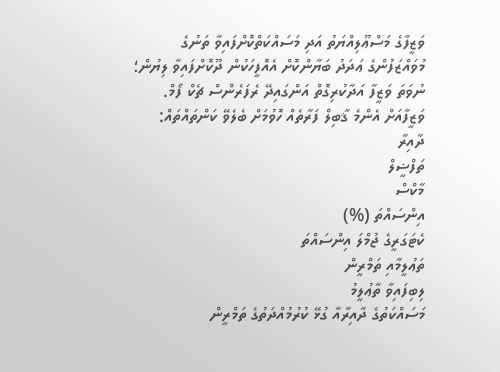ވަޒީފާގެ މަސްޢޫލިއްޔަތު އަދި މަސައްކަތްކޮށްފައިވާ ތަނުގެ މުވައްޒަފުންގެ ޢަދަދު ބަޔާންކޮށް އެއޮފީހަކުން ދޫކޮށްފައިވާ ލިޔުން؛ ނުވަތަ ވަޒީފާ އަދާކުރިގޮތް އަންގައިދޭ ރެފަރެންސް ޗެކް ފޯމް.
ވަޒީފާއަށް އެންމެ ޤާބިލް ފަރާތެއް ހޮވުމަށް ބެލެވޭ ކަންތައްތައް:
ދާއިރާ
ތަފްޟީލް
މާކްސް
އިންސައްތަ (%)
ކެޓަގަރީގެ ޖުމްލަ އިންސައްތަ
ތަޢުލީމާއި ތަމްރީން
ލިބިފައިވާ ތާޢުލީމު
މަސައްކަތުގެ ދާއިރާއާ ގުޅޭ ކުރުމުއްދަތުގެ ތަމްރީން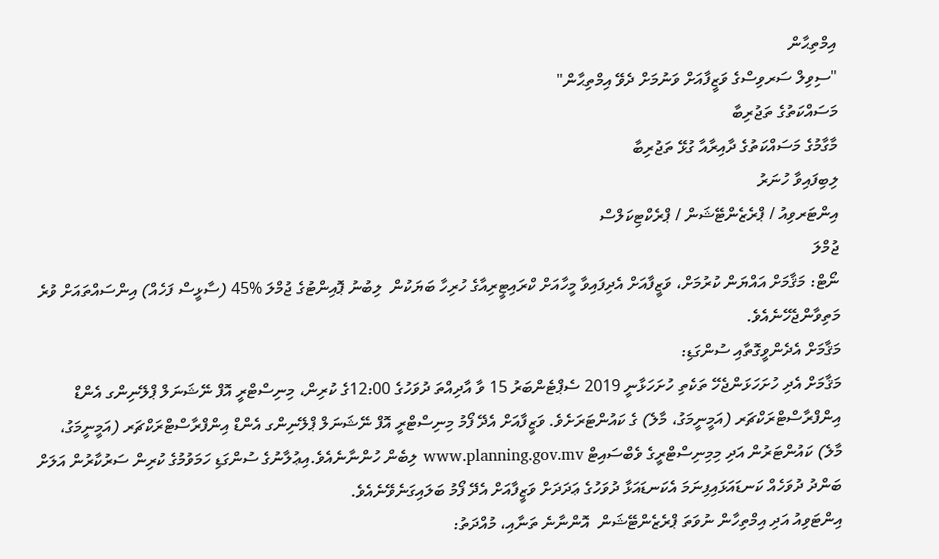އިމްތިޙާން
"ސިވިލް ސަރވިސްގެ ވަޒީފާއަށް ވަނުމަށް ދެވޭ އިމްތިޙާން"
މަސައްކަތުގެ ތަޖުރިބާ
މާގާމުގެ މަސައްކަތުގެ ދާއިރާއާ ގުޅޭ ތަޖުރިބާ
ލިބިފައިވާ ހުނަރު
އިންޓަރވިއު / ޕްރެޒެންޓޭޝަން / ޕްރެކްޓިކަލްސް
ޖުމްލަ
ނޯޓް: މަޤާމަށް އައްޔަން ކުރުމަށް، ވަޒީފާއަށް އެދިފައިވާ މީހާއަށް ކްރައިޓީރިއާގެ ހުރިހާ ބަޔަކުން  ލިބުނު ޕޮއިންޓުގެ ޖުމްލަ %45 (ސާޅީސް ފަހެއް) އިންސައްތައަށް ވުރެ މަތިވާންޖެހޭނެއެވެ.
މަޤާމަށް އެދެންވީގޮތާއި ސުންގަޑި:
މަޤާމަށް އެދި ހުށަހަޅަންޖެހޭ ތަކެތި ހުށަހަޅާނީ 2019 ސެޕްޓެންބަރު 15 ވާ އާދިއްތަ ދުވަހުގެ 12:00ގެ ކުރިން، މިނިސްޓްރީ އޮފް ނޭޝަނަލް ޕްލޭނިންގ އެންޑް އިންފްރާސްޓްރަކްޗަރ (އަމީނީމަގު، މާލެ) ގެ ކައުންޓަރަށެވެ. ވަޒީފާއަށް އެދޭ ފޯމު މިނިސްޓްރީ އޮފް ނޭޝަނަލް ޕްލޭނިންގ އެންޑް އިންފްރާސްޓްރަކްޗަރ (އަމީނީމަގު، މާލެ) ކައުންޓަރުން އަދި މިމިނިސްޓްރީގެ ވެބްސައިޓް www.planning.gov.mv ލިބެން ހުންނާނެއެވެ.އިޢުލާނުގެ ސުންގަޑި ހަމަވުމުގެ ކުރިން ސަރުކާރުން އަލަށް ބަންދު ދުވަހެއް ކަނޑައަޅައިފިނަމަ އެކަނޑައަޅާ ދުވަހުގެ ޢަދަދަށް ވަޒީފާއަށް އެދޭ ފޯމު ބަލައިގަނެވޭނެއެވެ.
އިންޓަވިއު އަދި އިމްތިހާން ނުވަތަ ޕްރެޒެންޓޭޝަން  އޮންނާނެ ތަނާއި، މުއްދަތު: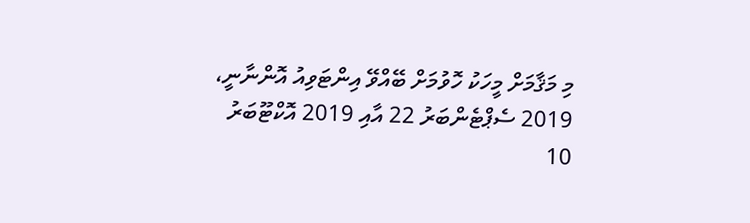މި މަޤާމަށް މީހަކު ހޮވުމަށް ބޭއްވޭ އިންޓަވިއު އޮންނާނީ، 2019 ސެޕްޓެންބަރު 22 އާއި 2019 އޮކްޓޫބަރު 10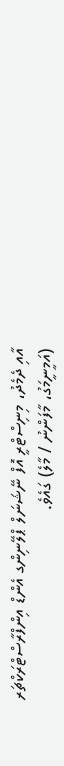އާއި ދެމެދު، މިނިސްޓްރީ އޮފް ނޭޝަނަލް ޕްލޭނިންގ އެންޑް އިންފްރާސްޓްރަކްޗަރ (އަމީނީމަގު، މާފަންނު / މާލެ) ގައެވެ.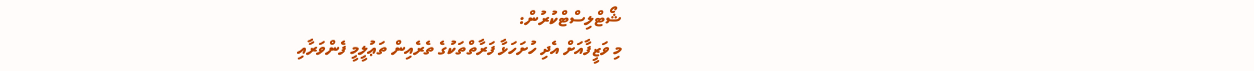ޝޯޓްލިސްޓްކުރުން:
މި ވަޒީފާއަށް އެދި ހުށަހަޅާ ފަރާތްތަކުގެ ތެރެއިން ތަޢުލީމީ ފެންވަރާއި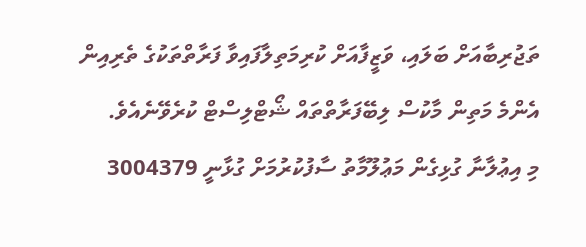ތަޖުރިބާއަށް ބަލައި، ވަޒީފާއަށް ކުރިމަތިލާފައިވާ ފަރާތްތަކުގެ ތެރިއިން އެންމެ މަތިން މާކުސް ލިބޭފަރާތްތައް ޝޯޓްލިސްޓް ކުރެވޭނެއެވެ.
މި އިޢުލާނާ ގުޅިގެން މަޢުލޫމާތު ސާފުކުރުމަށް ގުޅާނީ 3004379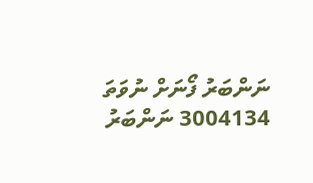ނަންބަރު ފޯނަށް ނުވަތަ 3004134 ނަންބަރު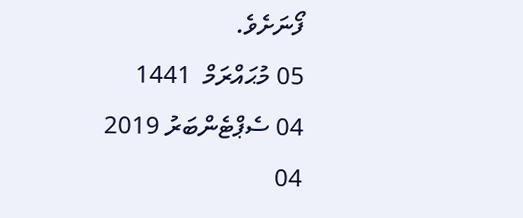ފޯނަށެވެ.
05 މުޙައްރަމް  1441
04 ސެޕްޓެންބަރު 2019
04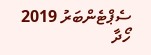ސެޕްޓެންބަރު 2019
ހޯދާ